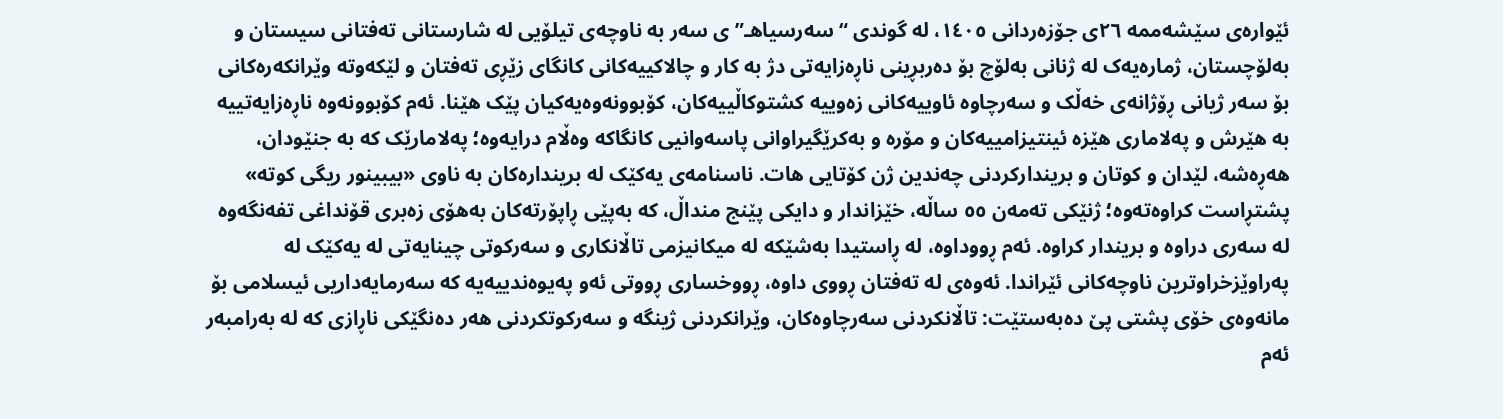ئێوارەی سێشەممە ٢٦ی جۆزەردانی ١٤٠٥، لە گوندی “سەرسیاهـ”ی سەر بە ناوچەی تیلۆیی لە شارستانی تەفتانی سیستان و بەلۆچستان، ژمارەیەک لە ژنانی بەلۆچ بۆ دەربڕینی ناڕەزایەتی دژ بە کار و چالاکییەکانی کانگای زێڕی تەفتان و لێکەوتە وێرانکەرەکانی بۆ سەر ژیانی ڕۆژانەی خەڵک و سەرچاوە ئاوییەکانی زەوییە کشتوکاڵییەکان، کۆبوونەوەیەکیان پێک هێنا. ئەم کۆبوونەوە ناڕەزایەتییە بە هێرش و پەلاماری هێزە ئینتیزامییەکان و مۆرە و بەکرێگیراوانی پاسەوانیی کانگاکە وەڵام درایەوە؛ پەلامارێک کە بە جنێودان، هەڕەشە، لێدان و کوتان و بریندارکردنی چەندین ژن کۆتایی هات. ناسنامەی یەکێک لە بریندارەکان بە ناوی «بیبینور ریگی کوته» پشتڕاست کراوەتەوە؛ ژنێکی تەمەن ٥٥ ساڵە، خێزاندار و دایکی پێنج منداڵ، کە بەپێی ڕاپۆرتەکان بەهۆی زەبری قۆنداغی تفەنگەوە لە سەری دراوە و بریندار کراوە. ئەم ڕووداوە، لە ڕاستیدا بەشێکە لە میکانیزمی تاڵانکاری و سەرکوتی چینایەتی لە یەکێک لە پەراوێزخراوترین ناوچەکانی ئێراندا. ئەوەی لە تەفتان ڕووی داوە، ڕووخساری ڕووتی ئەو پەیوەندییەیە کە سەرمایەداریی ئیسلامی بۆ مانەوەی خۆی پشتی پێ دەبەستێت: تاڵانکردنی سەرچاوەکان، وێرانکردنی ژینگە و سەرکوتکردنی هەر دەنگێکی ناڕازی کە لە بەرامبەر ئەم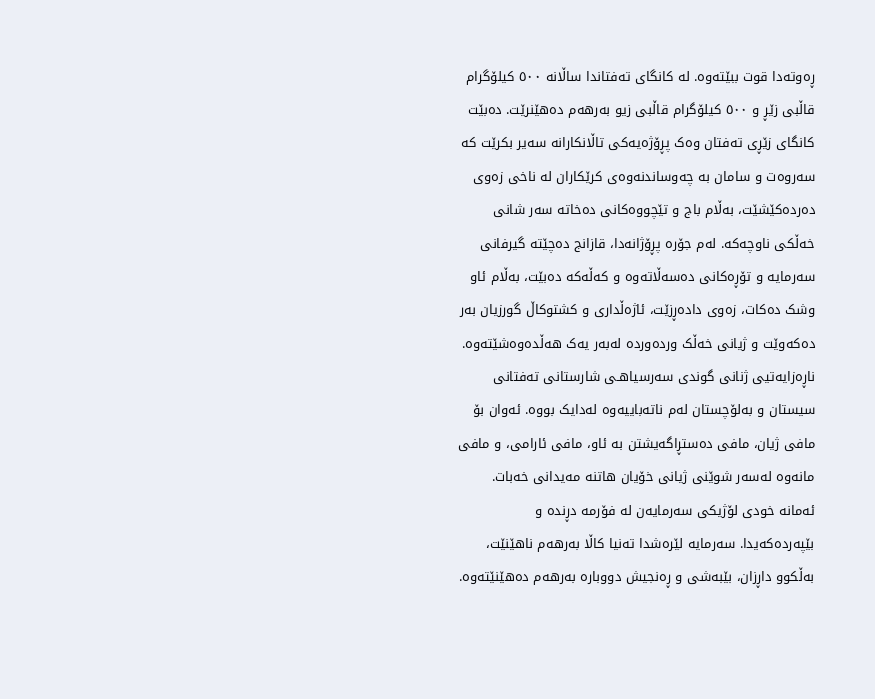ڕەوتەدا قوت ببێتەوە. لە کانگای تەفتاندا ساڵانە ٥٠٠ کیلۆگرام قاڵبی زێڕ و ٥٠٠ کیلۆگرام قاڵبی زیو بەرهەم دەهێنرێت. دەبێت کانگای زێڕی تەفتان وەک پڕۆژەیەکی تاڵانکارانە سەیر بکرێت کە سەروەت و سامان بە چەوساندنەوەی کرێکاران لە ناخی زەوی دەردەکێشێت، بەڵام باج و تێچووەکانی دەخاتە سەر شانی خەڵکی ناوچەکە. لەم جۆرە پڕۆژانەدا، قازانج دەچێتە گیرفانی سەرمایە و تۆڕەکانی دەسەڵاتەوە و کەڵەکە دەبێت، بەڵام ئاو وشک دەکات، زەوی دادەڕزێت، ئاژەڵداری و کشتوکاڵ گورزیان بەر دەکەوێت و ژیانی خەڵک وردەوردە لەبەر یەک هەڵدەوەشێتەوە.
ناڕەزایەتیی ژنانی گوندی سەرسیاهـی شارستانی تەفتانی سیستان و بەلۆچستان لەم ناتەباییەوە لەدایک بووە. ئەوان بۆ مافی ژیان، مافی دەستڕاگەیشتن بە ئاو، مافی ئارامی، و مافی مانەوە لەسەر شوێنی ژیانی خۆیان هاتنە مەیدانی خەبات. ئەمانە خودی لۆژیکی سەرمایەن لە فۆرمە دڕندە و بێپەردەکەیدا. سەرمایە لێرەشدا تەنیا کاڵا بەرهەم ناهێنێت، بەڵکوو داڕزان، بێبەشی و ڕەنجیش دووبارە بەرهەم دەهێنێتەوە.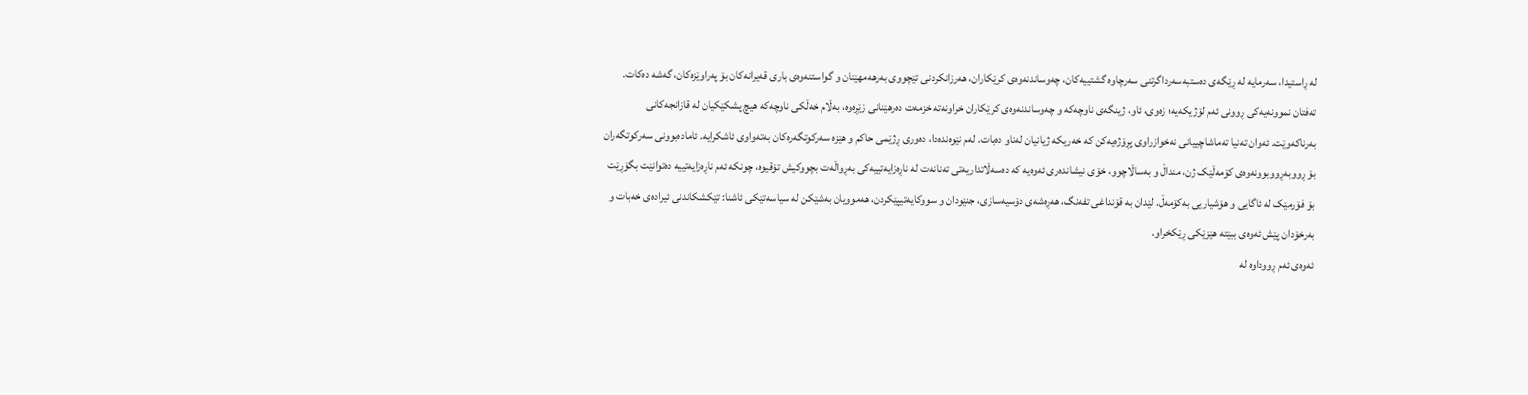لە ڕاستیدا، سەرمایە لە ڕێگەی دەستبەسەرداگرتنی سەرچاوە گشتییەکان، چەوساندنەوەی کرێکاران، هەرزانکردنی تێچووی بەرهەمهێنان و گواستنەوەی باری قەیرانەکان بۆ پەراوێزەکان، گەشە دەکات. تەفتان نموونەیەکی ڕوونی ئەم لۆژیکەیە؛ زەوی، ئاو، ژینگەی ناوچەکە و چەوساندنەوەی کرێکاران خراونەتە خزمەت دەرهێنانی زێڕەوە، بەڵام خەڵکی ناوچەکە هیچ پشکێکیان لە قازانجەکانی بەرناکەوێت. ئەوان تەنیا تەماشاچییانی نەخوازراوی پڕۆژەیەکن کە خەریکە ژیانیان لەناو دەبات. لەم نێوەندەدا، دەوری ڕژێمی حاکم و هێزە سەرکوتگەرەکان بەتەواوی ئاشکرایە. ئامادەبوونی سەرکوتگەران بۆ ڕووبەڕووبوونەوەی کۆمەڵێک ژن، منداڵ و بەساڵاچوو، خۆی نیشاندەری ئەوەیە کە دەسەڵاتداریەتی تەنانەت لە ناڕەزایەتییەکی بەڕواڵەت بچووکیش تۆقیوە، چونکە ئەم ناڕەزایەتییە دەتوانێت بگۆڕێت بۆ فۆرمێک لە ئاگایی و هۆشیاریی بەکۆمەڵ. لێدان بە قۆنداغی تفەنگ، هەڕەشەی دۆسیەسازی، جنێودان و سووکایەتیپێکردن، هەموویان بەشێکن لە سیاسەتێکی ئاشنا: تێکشکاندنی ئیرادەی خەبات و بەرخۆدان پێش ئەوەی ببێتە هێزێکی ڕێکخراو.
ئەوەی ئەم ڕووداوە لە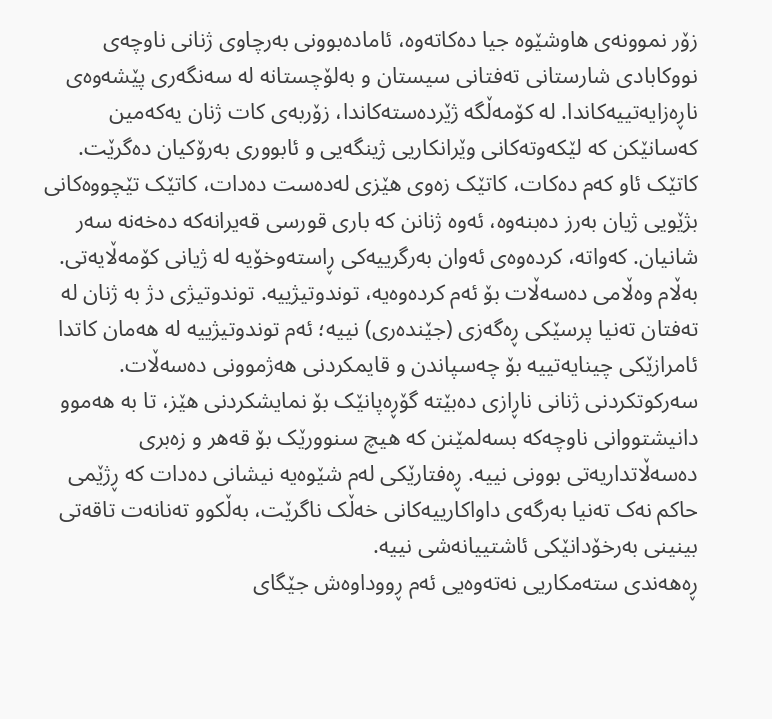زۆر نموونەی هاوشێوە جیا دەکاتەوە، ئامادەبوونی بەرچاوی ژنانی ناوچەی نووکابادی شارستانی تەفتانی سیستان و بەلۆچستانە لە سەنگەری پێشەوەی ناڕەزایەتییەکاندا. لە کۆمەڵگە ژێردەستەکاندا، زۆربەی کات ژنان یەکەمین کەسانێکن کە لێکەوتەکانی وێرانکاریی ژینگەیی و ئابووری بەرۆکیان دەگرێت. کاتێک ئاو کەم دەکات، کاتێک زەوی هێزی لەدەست دەدات، کاتێک تێچووەکانی بژێویی ژیان بەرز دەبنەوە، ئەوە ژنانن کە باری قورسی قەیرانەکە دەخەنە سەر شانیان. کەواتە، کردەوەی ئەوان بەرگرییەکی ڕاستەوخۆیە لە ژیانی کۆمەڵایەتی. بەڵام وەڵامی دەسەڵات بۆ ئەم کردەوەیە، توندوتیژییە. توندوتیژی دژ بە ژنان لە تەفتان تەنیا پرسێکی ڕەگەزی (جێندەری) نییە؛ ئەم توندوتیژییە لە هەمان کاتدا ئامرازێکی چینایەتییە بۆ چەسپاندن و قایمکردنی هەژموونی دەسەڵات. سەرکوتکردنی ژنانی ناڕازی دەبێتە گۆڕەپانێک بۆ نمایشکردنی هێز، تا بە هەموو دانیشتووانی ناوچەکە بسەلمێنن کە هیچ سنوورێک بۆ قەهر و زەبری دەسەڵاتداریەتی بوونی نییە. ڕەفتارێکی لەم شێوەیە نیشانی دەدات کە ڕژێمی حاکم نەک تەنیا بەرگەی داواکارییەکانی خەڵک ناگرێت، بەڵکوو تەنانەت تاقەتی بینینی بەرخۆدانێکی ئاشتییانەشی نییە.
ڕەهەندی ستەمکاریی نەتەوەیی ئەم ڕووداوەش جێگای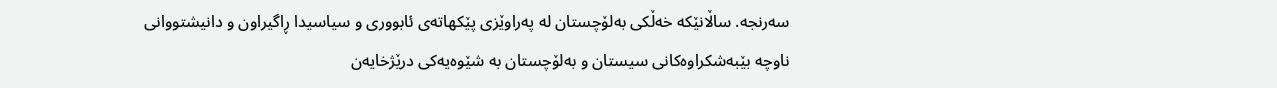سەرنجە. ساڵانێکە خەڵکی بەلۆچستان لە پەراوێزی پێکهاتەی ئابووری و سیاسیدا ڕاگیراون و دانیشتووانی ناوچە بێبەشکراوەکانی سیستان و بەلۆچستان بە شێوەیەکی درێژخایەن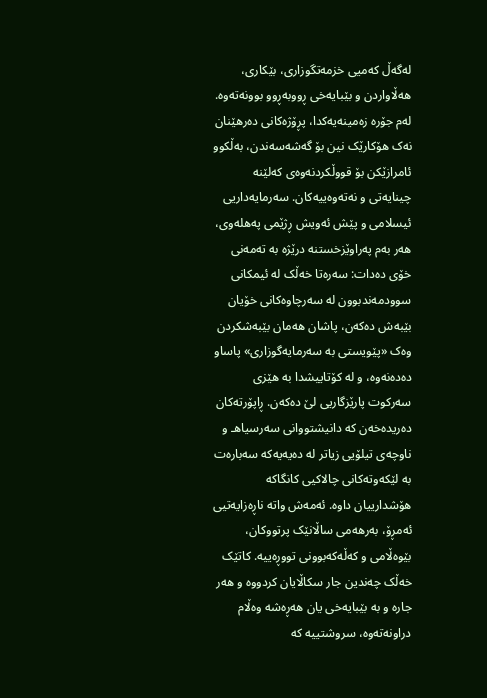لەگەڵ کەمیی خزمەتگوزاری، بێکاری، هەڵاواردن و بێبایەخی ڕووبەڕوو بوونەتەوە. لەم جۆرە زەمینەیەکدا، پڕۆژەکانی دەرهێنان نەک هۆکارێک نین بۆ گەشەسەندن، بەڵکوو ئامرازێکن بۆ قووڵکردنەوەی کەلێنە چینایەتی و نەتەوەییەکان. سەرمایەداریی ئیسلامی و پێش ئەویش ڕژێمی پەهلەوی، هەر بەم پەراوێزخستنە درێژە بە تەمەنی خۆی دەدات: سەرەتا خەڵک لە ئیمکانی سوودمەندبوون لە سەرچاوەکانی خۆیان بێبەش دەکەن، پاشان هەمان بێبەشکردن وەک «پێویستی بە سەرمایەگوزاری» پاساو دەدەنەوە، و لە کۆتاییشدا بە هێزی سەرکوت پارێزگاریی لێ دەکەن. ڕاپۆرتەکان دەریدەخەن کە دانیشتووانی سەرسیاهـ و ناوچەی تیلۆیی زیاتر لە دەیەیەکە سەبارەت بە لێکەوتەکانی چالاکیی کانگاکە هۆشدارییان داوە. ئەمەش واتە ناڕەزایەتیی ئەمڕۆ، بەرهەمی ساڵانێک پرتووکان، بێوەڵامی و کەڵەکەبوونی تووڕەییە. کاتێک خەڵک چەندین جار سکاڵایان کردووە و هەر جارە و بە بێبایەخی یان هەڕەشە وەڵام دراونەتەوە، سروشتییە کە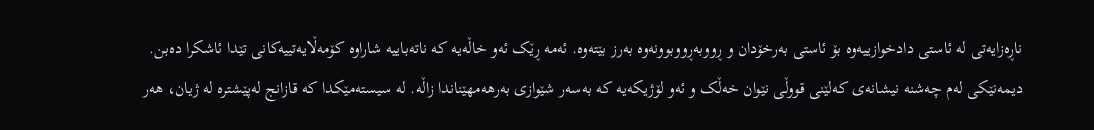ناڕەزایەتی لە ئاستی دادخوازییەوە بۆ ئاستی بەرخۆدان و ڕووبەڕووبوونەوە بەرز بێتەوە. ئەمە ڕێک ئەو خاڵەیە کە ناتەباییە شاراوە کۆمەڵایەتییەکانی تێدا ئاشکرا دەبن.
دیمەنێکی لەم چەشنە نیشانەی کەلێنی قووڵی نێوان خەڵک و ئەو لۆژیکەیە کە بەسەر شێوازی بەرهەمهێناندا زاڵە. لە سیستەمێکدا کە قازانج لەپێشترە لە ژیان، هەر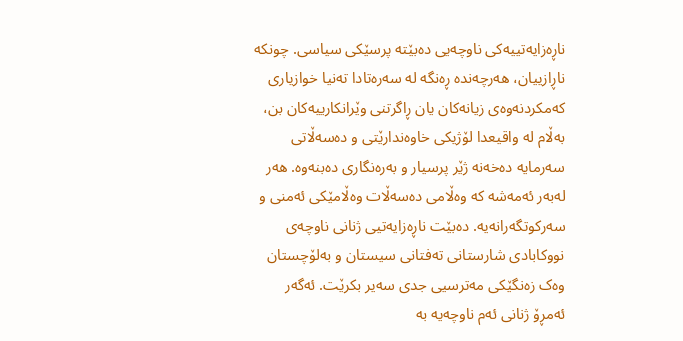ناڕەزایەتییەکی ناوچەیی دەبێتە پرسێکی سیاسی. چونکە ناڕازییان، هەرچەندە ڕەنگە لە سەرەتادا تەنیا خوازیاری کەمکردنەوەی زیانەکان یان ڕاگرتنی وێرانکارییەکان بن، بەڵام لە واقیعدا لۆژیکی خاوەندارێتی و دەسەڵاتی سەرمایە دەخەنە ژێر پرسیار و بەرەنگاری دەبنەوە. هەر لەبەر ئەمەشە کە وەڵامی دەسەڵات وەڵامێکی ئەمنی و سەرکوتگەرانەیە. دەبێت ناڕەزایەتیی ژنانی ناوچەی نووکابادی شارستانی تەفتانی سیستان و بەلۆچستان وەک زەنگێکی مەترسیی جدی سەیر بکرێت. ئەگەر ئەمڕۆ ژنانی ئەم ناوچەیە بە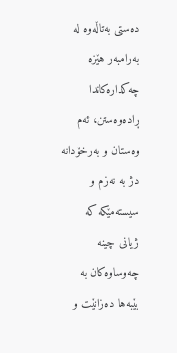دەستی بەتاڵەوە لە بەرامبەر هێزە چەکدارەکاندا ڕادەوەستن، ئەم وەستان و بەرخۆدانە دژ بە نەزم و سیستەمێکە کە ژیانی چینە چەوساوەکان بە بێبەها دەزانێت و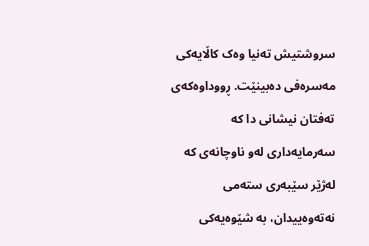سروشتیش تەنیا وەک کاڵایەکی مەسرەفی دەبینێت. ڕووداوەکەی تەفتان نیشانی دا کە سەرمایەداری لەو ناوچانەی کە لەژێر سێبەری ستەمی نەتەوەییدان، بە شێوەیەکی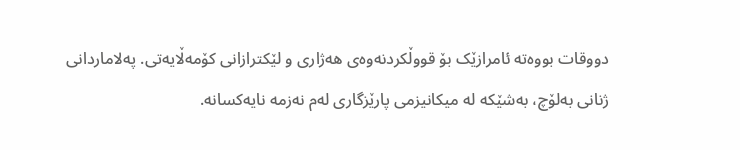دووقات بووەتە ئامرازێک بۆ قووڵکردنەوەی هەژاری و لێکترازانی کۆمەڵایەتی. پەلاماردانی ژنانی بەلۆچ، بەشێکە لە میکانیزمی پارێزگاری لەم نەزمە نایەکسانە.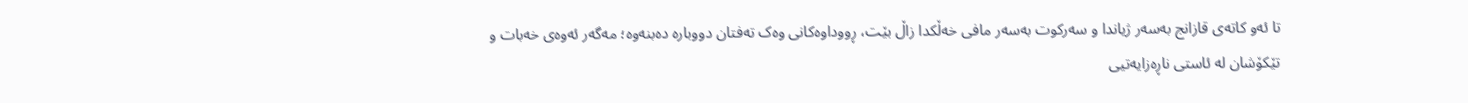تا ئەو کاتەی قازانج بەسەر ژیاندا و سەرکوت بەسەر مافی خەڵکدا زاڵ بێت، ڕووداوەکانی وەک تەفتان دووبارە دەبنەوە؛ مەگەر ئەوەی خەبات و تێکۆشان لە ئاستی ناڕەزایەتیی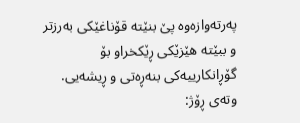پەرتەوازەوە پێ بنێتە قۆناغێکی بەرزتر و ببێتە هێزێکی ڕێکخراو بۆ گۆڕانکارییەکی بنەڕەتی و ڕیشەیی.
وتەی ڕۆژ: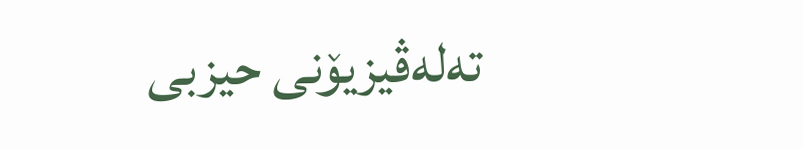تەلەڤیزیۆنی حیزبی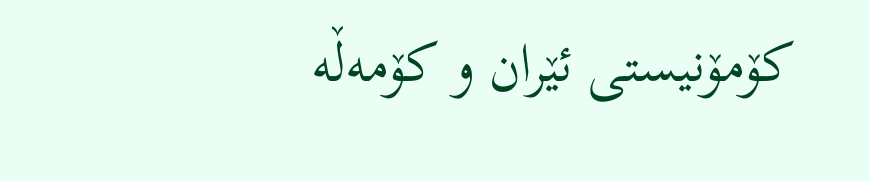کۆمۆنیستی ئێران و کۆمەڵە